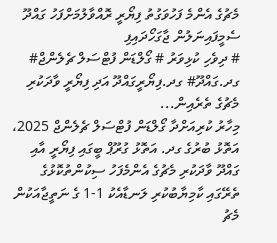މެޗުގެ އެންމެ ފަހުވަގުތު ފިޔޯރީ ރޮއްވާލުމަށްފަހު ގައްދޫ ސެމީފައިނަލުން ޖާގަހޯދައިފި
# ދިވެހި ކުޅިވަރު # ގޯލްޑަން ފުޓްސަލް ޗެލެންޖް# ގދ.ގައްދޫ# ގދ.ފިޔޯރީގައްދޫ އަދި ފިޔޯރީ ވާދަކުރި މެޗުގެ ތެރެއިން...
މިހާރު ކުރިއަށްދާ ގޯލްޑަން ފުޓްސަލް ޗެލެންޖް 2025، އަތޮޅު ބުރުގެ ގދ. އަތޮޅު ގުރޫޕް ބީގައި ފިޔޯރީ އާއި ގައްދޫ ވާދަކުރި މެޗުގެ އެންމެފަހު ސިކުންތުކޮޅުގެ ތެރޭގައި ކާމިޔާބުކުރި ލަނޑާއެކު 1-1 ގެ ނަތީޖާއަކުން މެޗު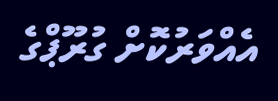އެއްވަރުކޮށް ގުރޫޕްގެ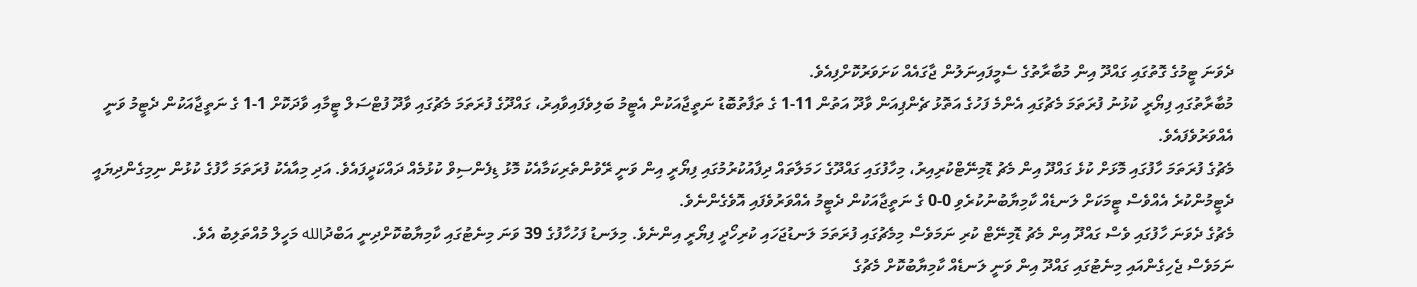ދެވަނަ ޓީމުގެ ގޮތުގައި ގައްދޫ އިން މުބާރާތުގެ ސެމީފައިނަލުން ޖާގައެއް ކަށަވަރުކޮށްފިއެވެ.
މުބާރާތުގައި ފިޔޯރީ ކުޅުނު ފުރަތަމަ މެޗުގައި އެންމެ ފަހުގެ އަތޮޅު ޗެންޕިއަން ވާދޫ އަތުން 11-1 ގެ ތަފާތުބޮޑު ނަތީޖާއަކުން އެޓީމު ބަލިވެފައިވާއިރު، ގައްދޫގެ ފުރަތަމަ މެޗުގައި ވާދޫ ފުޓްސަލް ޓީމާއި ވާދަކޮށް 1-1 ގެ ނަތީޖާއަކުން ދެޓީމު ވަނީ އެއްވަރުވެފައެވެ.
މެޗުގެ ފުރަތަމަ ހާފުގައި މޮޅަށް ކުޅެ ގައްދޫ އިން މެޗު ޑޮމިނޭޓްކުރިއިރު، މިހާފުގައި ގައްދޫގެ ހަމަލާތައް ދިފާއުކުރުމުގައި ފިޔޯރީ އިން ވަނީ ރޭވުންތެރިކަމާއެކު މޮޅު ޑިފެންސިވް ކުޅުމެއް ދައްކަދީފައެވެ. އަދި މިއާއެކު ފުރަތަމަ ހާފުގެ ކުޅުން ނިމިގެންދިޔައީ ދެޓީމުންކުރެ އެއްވެސް ޓީމަކަށް ލަނޑެއް ކާމިޔާބުނުކުރެވި 0-0 ގެ ނަތީޖާއަކުން ދެޓީމު އެއްވަރުވެފައި އޮވެގެންނެވެ.
މެޗުގެ ދެވަނަ ހާފުގައި ވެސް ގައްދޫ އިން މެޗު ޑޮމިނޭޓް ކުރި ނަމަވެސް މިމެޗުގައި ފުރަތަމަ ލަނޑުޖަހައި ކުރިހޯދީ ފިޔޯރީ އިންނެވެ. މިލަނޑު ފަހުހާފުގެ 39 ވަނަ މިނެޓުގައި ކާމިޔާބުކޮށްދިނީ އަބްދުالله މަހީލް މުއްތަލިބު އެވެ.
ނަމަވެސް ޖެހިގެންއައި މިނެޓުގައި ގައްދޫ އިން ވަނީ ލަނޑެއް ކާމިޔާބުކޮށް މެޗުގެ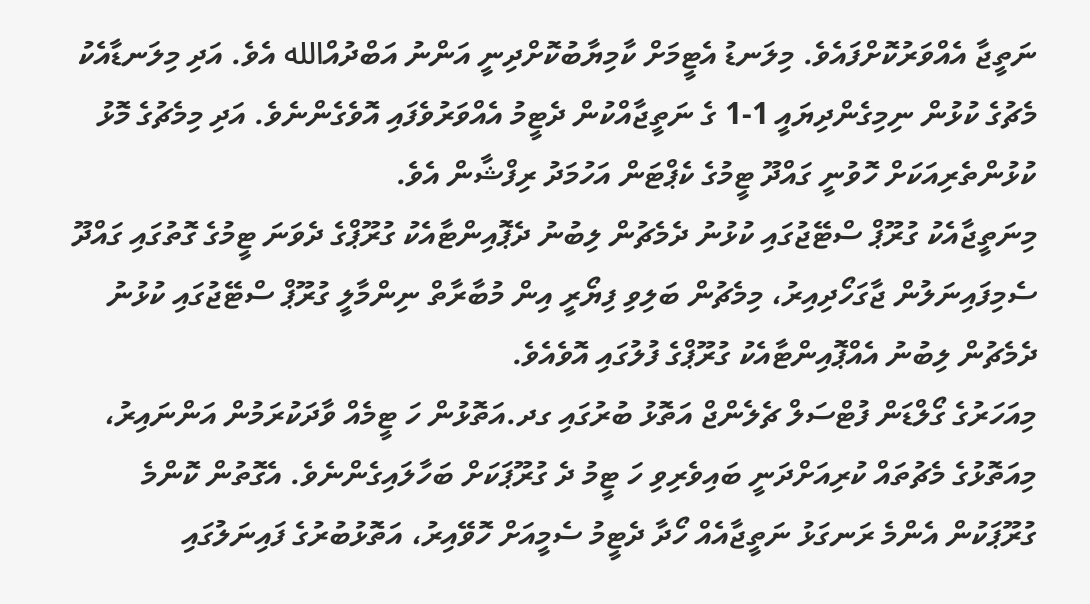ނަތީޖާ އެއްވަރުކޮށްފައެވެ. މިލަނޑު އެޓީމަށް ކާމިޔާބުކޮށްދިނީ އަންނު އަބްދުއްالله އެވެ. އަދި މިލަނޑާއެކު މެޗުގެ ކުޅުން ނިމިގެންދިޔައީ 1-1 ގެ ނަތީޖާއްކުން ދެޓީމު އެއްވަރުވެފައި އޮވެގެންނެވެ. އަދި މިމެޗުގެ މޮޅު ކުޅުންތެރިއަކަށް ހޮވުނީ ގައްދޫ ޓީމުގެ ކެޕްޓަން އަހުމަދު ރިފްޝާން އެވެ.
މިނަތީޖާއެކު ގުރޫޕް ސްޓޭޖުގައި ކުޅުނު ދެމެޗުން ލިބުނު ދެޕޮއިންޓާއެކު ގުރޫޕްގެ ދެވަނަ ޓީމުގެ ގޮތުގައި ގައްދޫ ސެމިފައިނަލުން ޖާގަހޯދިއިރު، މިމެޗުން ބަލިވި ފިޔޯރީ އިން މުބާރާތް ނިންމާލީ ގުރޫޕް ސްޓޭޖުގައި ކުޅުނު ދެމެޗުން ލިބުނު އެއްޕޮއިންޓާއެކު ގުރޫޕްގެ ފުލުގައި އޮވެއެވެ.
މިއަހަރުގެ ގޯލްޑަން ފުޓްސަލް ޗެލެންޖް އަތޮޅު ބުރުގައި ގދ.އަތޮޅުން ހަ ޓީމެއް ވާދަކުރަމުން އަންނައިރު، މިއަތޮޅުގެ މެޗުތައް ކުރިއަށްދަނީ ބައިވެރިވި ހަ ޓީމު ދެ ގުރޫޕަކަށް ބަހާލައިގެންނެވެ. އެގޮތުން ކޮންމެ ގުރޫޕަކުން އެންމެ ރަނގަޅު ނަތީޖާއެއް ހޯދާ ދެޓީމު ސެމީއަށް ހޮވޭއިރު، އަތޮޅުބުރުގެ ފައިނަލުގައި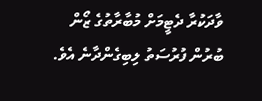ވާދަކުރާ ދެޓީމަށް މުބާރާތުގެ ޒޯން ބުރުން ފުރުސަތު ލިބިގެންދާނެ އެވެ.